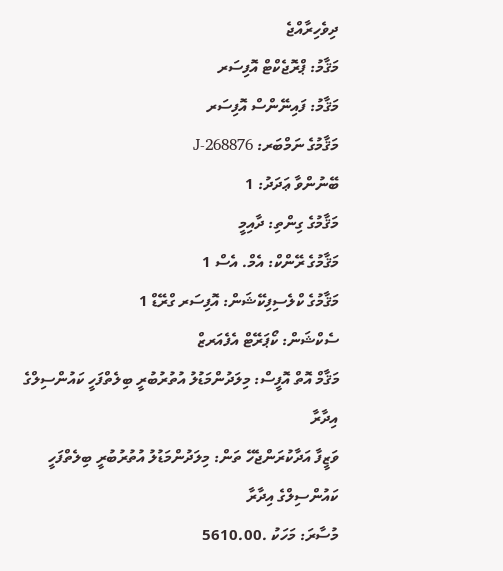ދިވެހިރާއްޖެ
މަޤާމު: ޕްރޮޖެކްޓް އޮފިސަރ
މަޤާމު: ފައިނޭންސް އޮފިސަރ
މަޤާމުގެ ނަމްބަރ: J-268876
ބޭނުންވާ ޢަދަދު: 1
މަޤާމުގެ ގިންތި: ދާއިމީ
މަޤާމުގެ ރޭންކް: އެމް. އެސް 1
މަޤާމުގެ ކްލެސިފިކޭޝަން: އޮފިސަރ ގްރޭޑް 1
ސެކްޝަން: ކޯޕަރޭޓް އެފެއަރޒް
މަޤާމް އޮތް އޮފީސް: މިލަދުންމަޑުލު އުތުރުބުރީ ބިލެތްފަހީ ކައުންސިލްގެ އިދާރާ
ވަޒީފާ އަދާކުރަންޖެހޭ ތަން: މިލަދުންމަޑުލު އުތުރުބުރީ ބިލެތްފަހީ ކައުންސިލްގެ އިދާރާ
މުސާރަ: މަހަކު .5610.00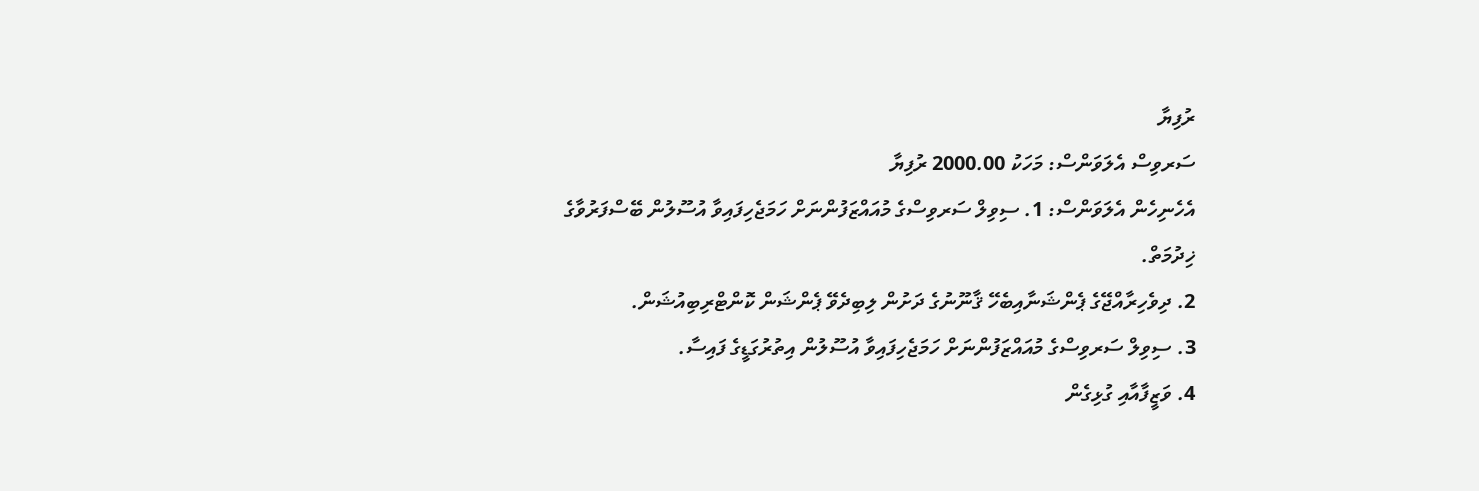ރުފިޔާ
ސަރވިސް އެލަވަންސް: މަހަކު 2000.00 ރުފިޔާ
އެހެނިހެން އެލަވަންސް: 1. ސިވިލް ސަރވިސްގެ މުއައްޒަފުންނަށް ހަމަޖެހިފައިވާ އުސޫލުން ބޭސްފަރުވާގެ ޚިދުމަތް.
2. ދިވެހިރާއްޖޭގެ ޕެންޝަނާއިބެހޭ ޤާނޫނުގެ ދަށުން ލިބިދެވޭ ޕެންޝަން ކޮންޓްރިބިއުޝަން.
3. ސިވިލް ސަރވިސްގެ މުއައްޒަފުންނަށް ހަމަޖެހިފައިވާ އުސޫލުން އިތުރުގަޑީގެ ފައިސާ.
4. ވަޒީފާއާއި ގުޅިގެން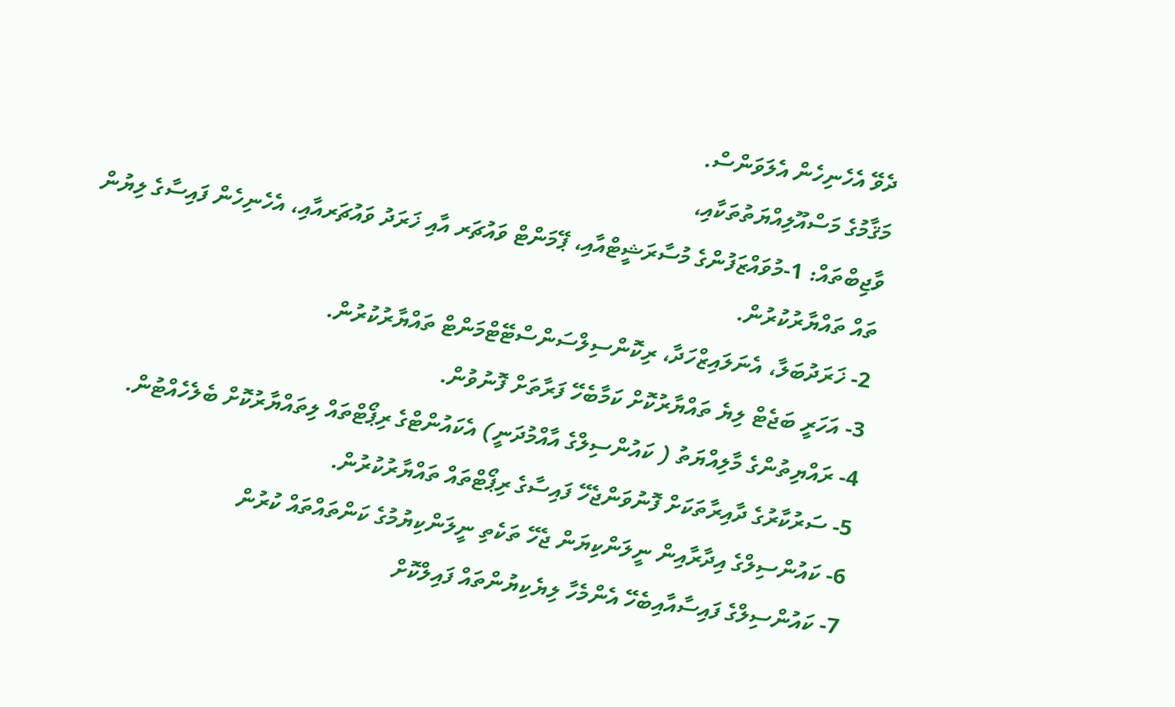ދެވޭ އެހެނިހެން އެލަވަންސް.
މަޤާމުގެ މަސްއޫލިއްޔަތުތަކާއި،
ވާޖިބްތައް: 1-މުވައްޒަފުންގެ މުސާރަޝީޓްއާއި، ޕޭމަންޓް ވައުޗަރ އާއި ޚަރަދު ވައުޗަރއާއި، އެހެނިހެން ފައިސާގެ ލިޔުން ތައް ތައްޔާރުކުރުން.
2- ޚަރަދުބަލާ، އެނަލައިޒްހަދާ، ރިކޮންސިލްސަންސްޓޭޓްމަންޓް ތައްޔާރުކުރުން.
3- އަހަރީ ބަޖެޓް ލިޔެ ތައްޔާރުކޮށް ކަމާބެހޭ ފަރާތަށް ފޮނުވުން.
4- ރައްޔިތުންގެ މާލިއްޔަތު ( ކައުންސިލްގެ އާއްމުދަނީ) އެކައުންޓްގެ ރިޕޯޓްތައް ލިތައްޔާރުކޮށް ބެލެހެއްޓުން.
5- ސަރުކާރުގެ ދާއިރާތަކަށް ފޮނުވަންޖެހޭ ފައިސާގެ ރިޕޯޓްތައް ތައްޔާރުކުރުން.
6- ކައުންސިލްގެ އިދާރާއިން ނީލަންކިޔަން ޖެހޭ ތަކެތި ނީލަންކިޔުމުގެ ކަންތައްތައް ކުރުން
7- ކައުންސިލްގެ ފައިސާއާއިބެހޭ އެންމެހާ ލިޔެކިޔުންތައް ފައިލްކޮށް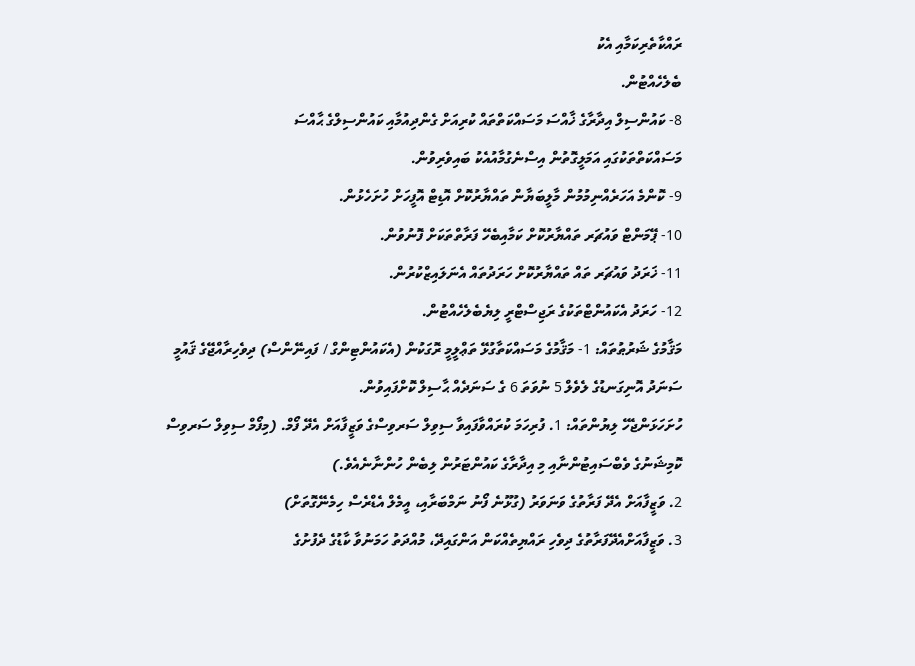ރައްކާތެރިކަމާއި އެކު
ބެލެހެއްޓުން.
8- ކައުންސިލް އިދާރާގެ ޚާއްސަ މަސައްކަތްތައް ކުރިއަށް ގެންދިއުމާއި ކައުންސިލްގެ ޙާއްސަ
މަސައްކަތްތަކުގައި އަމަލީގޮތުން އިސްނެގުމާއުއެކު ބައިވެރިވުން.
9- ކޮންމެ އަހަރެއްނިމުމުން މާލީބަޔާން ތައްޔާރުކޮށް އޮޑިޓް އޮފީހަށް ހުށަހެޅުން.
10- ޕޭމަންޓް ވައުޗަރ ތައްޔާރުކޮށް ކަމާއިބެހޭ ފަރާތްތަކަށް ފޮނުވުން.
11- ޚަރަދު ވައުޗަރ ތައް ތައްޔާރުކޮށް ހަރަދުތައް އެނަލައިޒްކުރުން.
12- ހަރަދު އެކައުންޓްތަކުގެ ރަޖިސްޓްރީ ލިޔެބެލެހެއްޓުން.
މަޤާމުގެ ޝަރުޠުތައް: 1- މަޤާމުގެ މަސައްކަތާގުޅޭ ތަޢްލީމީ ރޮގަކުން (އެކައުންޓިންގް / ފައިނޭންސް) ދިވެހިރާއްޖޭގެ ޤައުމީ
ސަނަދު އޮނިގަނޑުގެ ލެވެލް 5 ނުވަތަ 6 ގެ ސަނަދެއް ޙާސިލް ކޮށްފައިވުން.
ހުށަހަޅަންޖެހޭ ލިޔުންތައް: 1. ފުރިހަމަ ކުރައްވާފައިވާ ސިވިލް ސަރވިސްގެ ވަޒީފާއަށް އެދޭ ފޯމް. (މިފޯމް ސިވިލް ސަރވިސް
ކޮމިޝަނުގެ ވެބްސައިޓުންނާއި މި އިދާރާގެ ކައުންޓަރުން ލިބެން ހުންނާނެއެވެ.)
2. ވަޒީފާއަށް އެދޭ ފަރާތުގެ ވަނަވަރު (ގުޅޫނެ ފޯނު ނަމްބަރާއި، އީމެލް އެޑްރެސް ހިމެނޭގޮތަށް)
3. ވަޒީފާއަށްއެދޭފަރާތުގެ ދިވެހި ރައްޔިތެއްކަން އަންގައިދޭ، މުއްދަތު ހަމަނުވާ ކާޑުގެ ދެފުށުގެ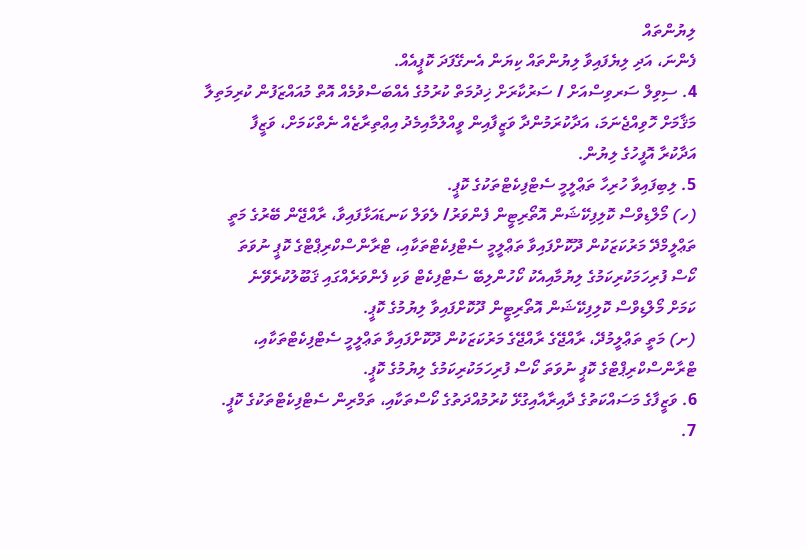ލިޔުންތައް
ފެންނަ، އަދި ލިޔެފައިވާ ލިޔުންތައް ކިޔަން އެނގޭފަދަ ކޮޕީއެއް.
4. ސިވިލް ސަރވިސްއަށް / ސަރުކާރަށް ޚިދުމަތް ކުރުމުގެ އެއްބަސްވުމެއް އޮތް މުއައްޒަފުން ކުރިމަތިލާ
މަޤާމަށް ހޮވިއްޖެނަމަ، އަދާކުރަމުންދާ ވަޒީފާއިން ވީއްލުމާއިމެދު އިޢްތިރާޒެއް ނެތްކަމަށް، ވަޒީފާ
އަދާކުރާ އޮފީހުގެ ލިޔުން.
5. ލިބިފައިވާ ހުރިހާ ތަޢްލީމީ ސެޓްފިކެޓްތަކުގެ ކޮޕީ.
(ހ) މޯލްޑިވްސް ކޮލިފިކޭޝަން އޮތޯރިޓީން ފެންވަރު/ ލެވަލް ކަނޑައަޅާފައިވާ، ރާއްޖޭން ބޭރުގެ މަތީ
ތަޢްލީމްދޭ މަރުކަޒަކުން ދޫކޮށްފައިވާ ތަޢްލީމީ ސެޓްފިކެޓްތަކާއި، ޓްރާންސްކްރިޕްޓްގެ ކޮޕީ ނުވަތަ
ކޯސް ފުރިހަމަކުރިކަމުގެ ލިޔުމާއިއެކު ކޯހުންލިބޭ ސެޓްފިކެޓް ވަކި ފެންވަރެއްގައި ޤަބޫލުކުރެވޭނެ
ކަމަށް މޯލްޑިވްސް ކޮލިފިކޭޝަން އޮތޯރިޓީން ދޫކޮށްފައިވާ ލިޔުމުގެ ކޮޕީ.
(ށ) މަތީ ތަޢްލީމުދޭ، ރާއްޖޭގެ ރާއްޖޭގެ މަރުކަޒަކުން ދޫކޮށްފައިވާ ތަޢްލީމީ ސެޓްފިކެޓްތަކާއި،
ޓްރާންސްކްރިޕްޓްގެ ކޮޕީ ނުވަތަ ކޯސް ފުރިހަމަކުރިކަމުގެ ލިޔުމުގެ ކޮޕީ.
6. ވަޒީފާގެ މަސައްކަތުގެ ދާއިރާއާއިގުޅޭ ކުރުމުއްދަތުގެ ކޯސްތަކާއި، ތަމްރިން ސެޓްފިކެޓްތަކުގެ ކޮޕީ.
7.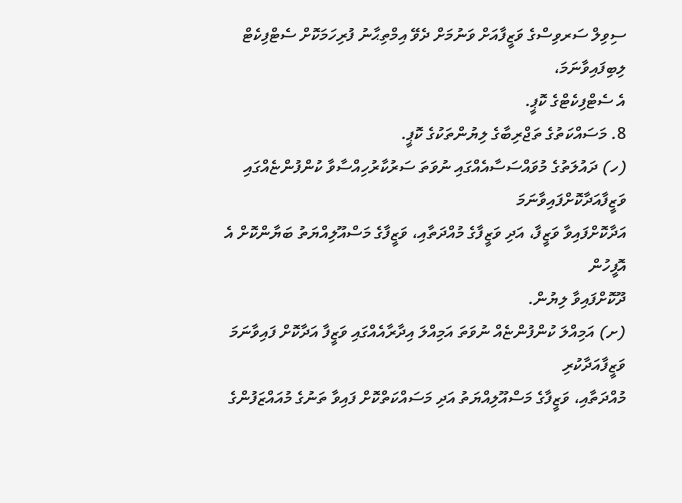ސިވިލް ސަރވިސްގެ ވަޒީފާއަށް ވަނުމަށް ދެވޭ އިމްތިޙާނު ފުރިހަމަކޮށް ސެޓްފިކެޓް ލިބިފައިވާނަމަ،
އެ ސެޓްފިކެޓްގެ ކޮޕީ.
8. މަސައްކަތުގެ ތަޖްރިބާގެ ލިޔުންތަކުގެ ކޮޕީ.
(ހ) ދައުލަތުގެ މުވައްސަސާއެއްގައި ނުވަތަ ސަރުކާރުހިއްސާވާ ކުންފުންޏެއްގައި ވަޒީފާއަދާކޮށްފައިވާނަމަ
އަދާކޮށްފައިވާ ވަޒީފާ، އަދި ވަޒީފާގެ މުއްދަތާއި، ވަޒީފާގެ މަސްއޫލިއްޔަތު ބަޔާންކޮށް އެ އޮފީހުން
ދޫކޮށްފައިވާ ލިޔުން.
(ށ) އަމިއްލަ ކުންފުންޏެއް ނުވަތަ އަމިއްލަ އިދާރާއެއްގައި ވަޒީފާ އަދާކޮށް ފައިވާނަމަ ވަޒީފާއަދާކުރި
މުއްދަތާއި، ވަޒީފާގެ މަސްއޫލިއްޔަތު އަދި މަސައްކަތްކޮށް ފައިވާ ތަނުގެ މުއައްޒަފުންގެ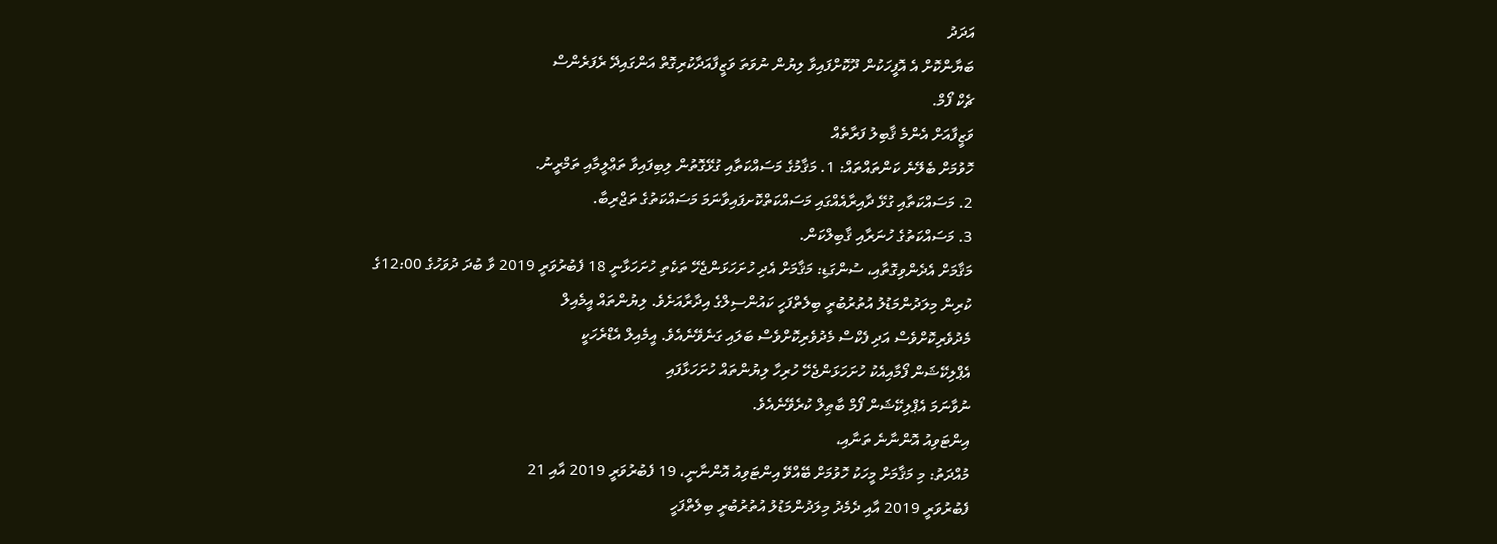އަދަދު
ބަޔާންކޮށް އެ އޮފީހަކުން ދޫކޮށްފައިވާ ލިޔުން ނުވަތަ ވަޒީފާއަދާކުރިގޮތް އަންގައިދޭ ރެފަރެންސް
ޗެކް ފޯމް.
ވަޒީފާއަށް އެންމެ ޤާބިލު ފަރާތެއް
ހޮވުމަށް ބެލޭނެ ކަންތައްތައް: 1. މަޤާމުގެ މަސައްކަތާއި ގުޅޭގޮތުން ލިބިފައިވާ ތަޢްލީމާއި ތަމްރީނު.
2. މަސައްކަތާއި ގުޅޭ ދާއިރާއެއްގައި މަސައްކަތްކޮށފައިވާނަމަ މަސައްކަތުގެ ތަޖްރިބާ.
3. މަސައްކަތުގެ ހުނަރާއި ޤާބިލްކަން.
މަޤާމަށް އެދެންވިގޮތާއި، ސުންގަޑި: މަޤާމަށް އެދި ހުށަހަޅަންޖެހޭ ތަކެތި ހުށަހަޅާނީ 18 ފެބުރުވަރީ 2019 ވާ ބުދަ ދުވަހުގެ 12:00ގެ
ކުރިން މިލަދުންމަޑުލު އުތުރުބުރީ ބިލެތްފަހީ ކައުންސިލްގެ އިދާރާއަށެވެ. ލިޔުންތައް އީމެއިލް
މެދުވެރިކޮށްވެސް އަދި ފެކްސް މެދުވެރިކޮށްވެސް ބަލައި ގަނެވޭނެއެވެ. އީމެއިލް އެޑްރެހަކީ
އެޕްލިކޭޝަން ފޯމާއިއެކު ހުށަހަޅަންޖެހޭ ހުރިހާ ލިޔުންތައް ހުށަހަޅާފައި
ނުވާނަމަ އެޕްލިކޭޝަން ފޯމް ބާޠިލް ކުރެވޭނެއެވެ.
އިންޓަވިއު އޮންނާނެ ތަނާއި،
މުއްދަތު: މި މަޤާމަށް މީހަކު ހޮވުމަށް ބޭއްވޭ އިންޓަވިއު އޮންނާނީ، 19 ފެބުރުވަރީ 2019 އާއި 21
ފެބުރުވަރީ 2019 އާއި ދެމެދު މިލަދުންމަޑުލު އުތުރުބުރީ ބިލެތްފަހީ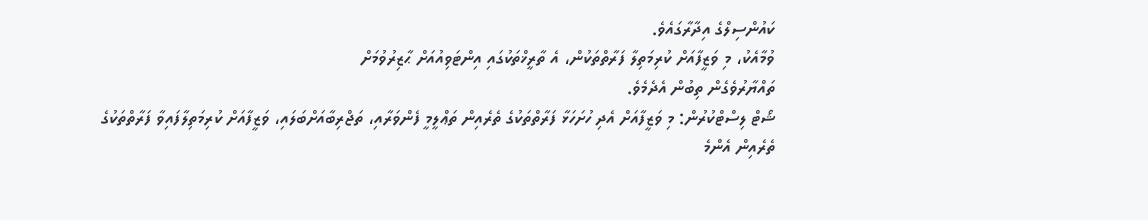ކައުންސިލްގެ އިދާރާގައެވެ.
ވުމާއެކު، މި ވަޒީފާއަށް ކުރިމަތިލާ ފަރާތްތަކުން، އެ ތާރީޚްތަކުގައި އިންޓަވިއުއަށް ޙާޒިރުވުމަށް
ތައްޔާރުވެގެން ތިބުން އެދެމެވެ.
ޝޯޓް ލިސްޓްކުރުން: މި ވަޒީފާއަށް އެދި ހުށަހަޅާ ފަރާތްތަކުގެ ތެރެއިން ތަޢްލީމީ ފެންވަރާއި، ތަޖްރިބާއަށްބަލައި، ވަޒީފާއަށް ކުރިމަތިލާފައިވާ ފަރާތްތަކުގެ ތެރެއިން އެންމެ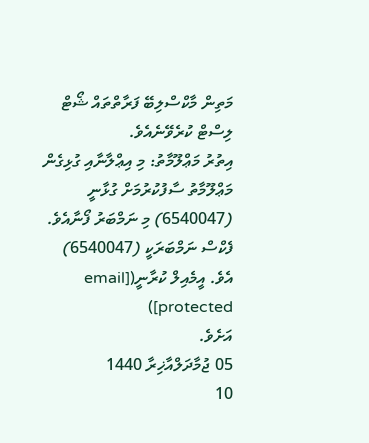މަތިން މާކްސްލިބޭ ފަރާތްތައް ޝޯޓް ލިސްޓް ކުރެވޭނެއެވެ.
އިތުރު މަޢްލޫމާތު: މި އިޢްލާނާއި ގުޅިގެން މަޢްލޫމާތު ސާފުކުރުމަށް ގުޅާނީ (6540047) މި ނަމްބަރު ފޯނާއެވެ.
ފެކްސް ނަމްބަރަކީ (6540047) އެވެ. އީމެއިލް ކުރާނީ([email protected])
އަށެވެ.
05 ޖުމާދަލްއާޚިރާ 1440
10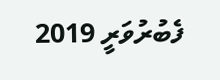ފެބުރުވަރީ 2019